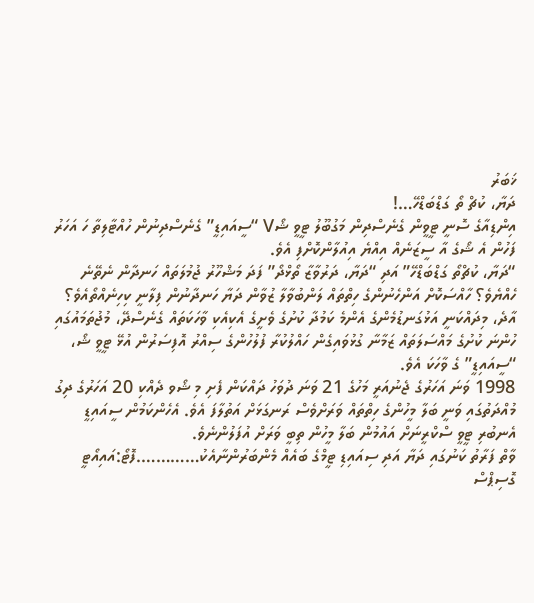ޚަބަރު
ދަޔާ، ކުޗް ތޯ ގަޑްބަޑްހޭ…!
އިންޑިއާގެ ސޮނީ ޓީވީން ގެނެސްދިން މަގުބޫލު ޓީވީ ޝޯV “ސީއައިޑީ” ގެނެސްދިނުން ހުއްޓާލިތާ ހަ އަހަރު ފަހުން އެ ޝޯގެ އާ ސީޒަނެއް އިއްޔެ އިއުލާންކޮށްފި އެވެ.
“ދަޔާ، ކުޗްތޯ ގަޑްބަޑްހޭ” އަދި “ދަޔާ، ދަރުވާޒާ ތޯޅްދޯ” ފަދަ މަޝްހޫރު ޖުމުލަތައް ހަނދާން ނެތޭނެ ހެއްޔެވެ؟ ހާއްސަކޮށް އަންހެނުންގެ ހިތްތައް ލަންބުވާލާ ޒުވާން ދަޔާ ހަނދާނުން ފިލާނީ ކިހިނެއްތޯއެވެ؟
އާދެ، މިދައްކަނީ އަޅުގަނޑުމެންގެ އެންމެ ކަމުދާ ކުށުގެ ވެށީގެ އެކިއެކި ވާހަކަތައް ގެނެސްދޭ، މުޖުތަމައުގައި ހުންނަ ކުށުގެ މައްސަލަތައް ޒަމާނާ ގުޅުވައިގެން ހައްލުކުރާ ފުލުހުންގެ ސިއްރު އޮފިސަރުން އުޅޭ ޓީވީ ޝޯ، “ސީއައިޑީ” ގެ ވާހަކަ އެވެ.
1998 ވަނަ އަހަރުގެ ޖެނުއަރީ މަހުގެ 21 ވަނަ ދުވަހު ދައްކަން ފެށި މި ޝޯވ ދެއްކި 20 އަހަރުގެ ދިގު މުއްދަތުގައި ވަނީ ބަލާ މީހުންގެ ހިތްތައް ވަރަށްވެސް ރަނގަޅަށް އަތުލާފަ އެވެ. އެހެންކަމުން ސީއައިޑީ އެނބުރި ޓީވީ ސްކްރީނަށް އައުމުން ބަލާ މީހުން ތިބީ ވަރަށް އުފަލުންނެވެ.
ވާތް ފަރާތު ކަނުގައި ދަޔާ އަދި ސިއައިޑި ޓީމްގެ ބައެއް މެންބަރުންނާއެކު………….ފޮޓޯ:އައިއޯޓީ
ގޮސިޕްސް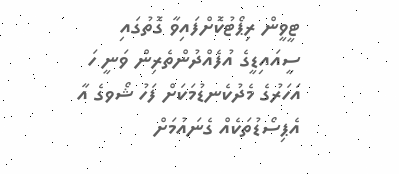ޓީވީން ރިޕޯޓުކޮށްފައިވާ ގޮތުގައި ސީއައިޑީގެ އުފެއްދުންތެރިން ވަނީ ހަ އަހަރުގެ މެދުކެނޑުމަކަށް ފަހު ޝޯވގެ އާ އެޕިސޯޑުތަކެއް ގެނައުމަށް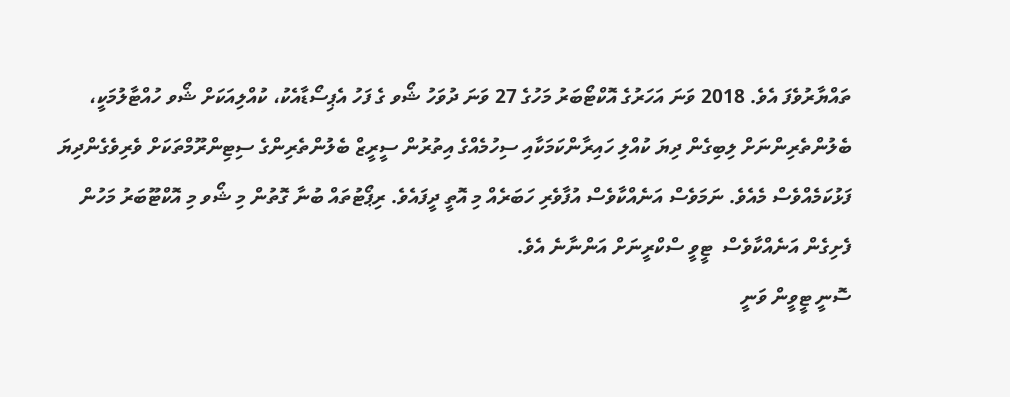ތައްޔާރުވެފަ އެވެ. 2018 ވަނަ އަހަރުގެ އޮކްޓޯބަރު މަހުގެ 27 ވަނަ ދުވަހު ޝޯވ ގެ ފަހު އެޕިސޯޑާއެކު، ކުއްލިއަކަށް ޝޯވ ހުއްޓާލުމަކީ، ބެލުންތެރިންނަށް ލިބިގެން ދިޔަ ކުއްލި ހައިރާންކަމަކާއި ސިހުމެއްގެ އިތުރުން ސީރީޒް ބެލުންތެރިންގެ ސިޓިންރޫމްތަކަށް ވެރިވެގެންދިޔަ ފަޅުކަމެއްވެސް މެއެވެ. ނަމަވެސް އަނެއްކާވެސް އުފާވެރި ހަބަރެއް މި އޮތީ ދީފައެވެ. ރިޕޯޓުތައް ބުނާ ގޮތުން މި ޝޯވ މި އޮކްޓޫބަރު މަހުން ފެށިގެން އަނެއްކާވެސް  ޓީވީ ސްކްރީނަށް އަންނާނެ އެވެ.
ސޮނީ ޓީވީން ވަނީ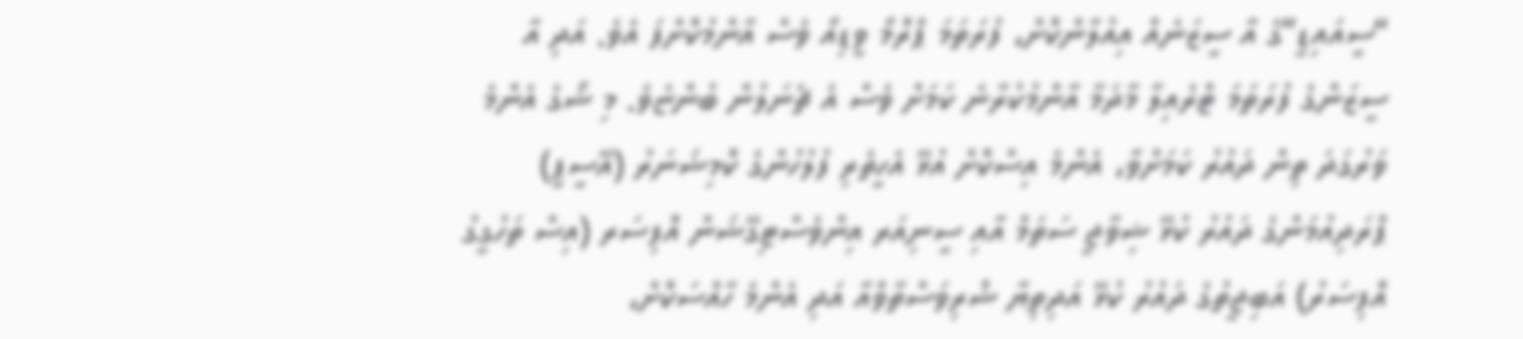“ސީއައިޑީ”ގެ އާ ސީޒަނެއް އިއުލާންކޮށް، ފުރަތަމަ ޕްރޮމޯ ވީޑިއޯ ވެސް އާންމުކޮށްފަ އެވެ. އަދި އާ ސީޒަންގެ ފުރަތަމަ ޓްރެއިލާ މާދަމާ އާންމުކުރާނެ ކަމަށް ވެސް އެ ޗެނަލުން ބުންޏެވެ. މި ޝޯގެ އެންމެ ވަރުގަދަ ތިން ދައުރު ކަމަށްވާ، އެންމެ އިސްކޮށް އުޅޭ އެހީތެރި ފުލުހުންގެ ކޮމިޝަނަރު (އޭސީޕީ) ޕްރަދިއުމަންގެ ދައުރު ކުޅޭ ޝިވާޖީ ސަތަމް އާއި ސީނިއަރ އިންވެސްޓިގޭޝަން އޮފިސަރ (އިސް ތަހުގީގު އޮފިސަރު) އަބިޖީތުގެ ދައުރު ކުޅޭ އަދިތިޔާ ޝްރިވަސްތާވްއާ އަދި އެންމެ ހާއްސަކޮށް،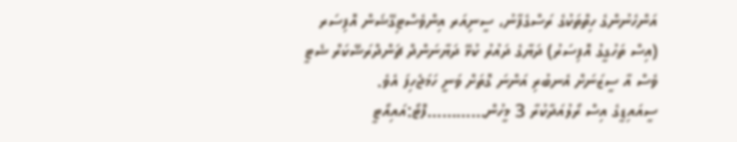އަންހެނުންގެ ހިތްތަކުގެ ރަސްގެފާނު، ސީނިއަރ އިންވެސްޓިގޭޝަން އޮފިސަރ (އިސް ތަހުގީގު އޮފިސަރު) ދަޔާގެ ދައުރު ކުޅޭ ދަޔާނަންދް ޗަންދްރަޝޭކަރް ޝެޓީ ވެސް އާ ސީޒަނަށް އެނބުރި އަންނަ ގޮތަށް ވަނީ ހަމަޖެހިފަ އެވެ.
ސީއައިޑީގެ އިސް ރޯލުއަދާކުރާ 3 މީހުން…………ފޮޓޯ:އައިއޯޓީ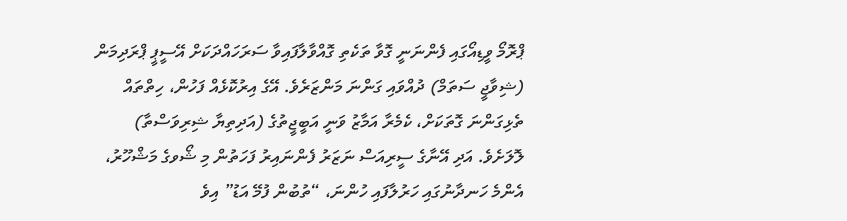ޕްރޮމޯ ވީޑިއޯގައި ފެންނަނީ ގޮވާ ތަކެތި ގޮއްވާލާފައިވާ ސަރަހައްދަކަށް އޭސީޕީ ޕްރަދިމަން (ޝިވާޖީ ސަތަމް) ދުއްވައި ގަންނަ މަންޒަރެވެ. އޭގެ އިރުކޮޅެއް ފަހުން، ހިތްތައް ތެޅިގަންނަ ގޮތަކަށް، ކެމެރާ އަމާޒު ވަނީ އަބީޖީތުގެ (އަދިތިޔާ ޝިރިވަސްތާ) ލޮލަށެވެ. އަދި އޭނާގެ ސީރިއަސް ނަޒަރު ފެންނައިރު ފަހަތުން މި ޝޯވގެ މަޝްހޫރު، އެންމެ ހަނދާނުގައި ހަރުލާފައި ހުންނަ، “ތުބުން ފުމޭ އަޑު” އިވެ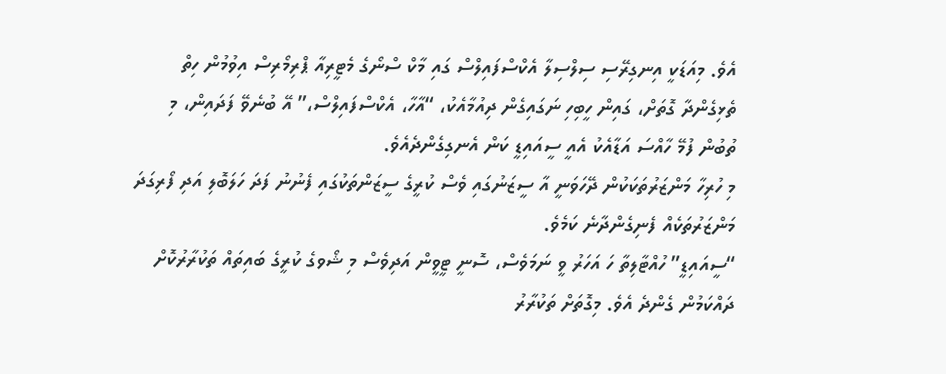އެވެ. މިއަޑަކީ އިނގިރޭސި ސިލްސިލާ އެކްސްފައިލްސް ގައި މާކް ސްނޯގެ މެޓީރިއާ ޕްރިމޯރިސް އިވުމުން ހިތް ތެޅިގެންދާ ގޮތަށް، ގައިން ހީބިހި ނަގައިގެން ދިއުމާއެކު، “އާހާ، އެކްސްފައިލްސް،” އޭ ބުނެވޭ ފަދައިން، މި ތުބުން ފުމޭ ހާއްސަ އަޑާއެކު އެއީ ސީއައިޑީ ކަން އެނގިގެންދެއެވެ.
މި ހުރިހާ މަންޒަރުތަކަކުން ދޭހަވަނީ އާ ސީޒަނުގައި ވެސް ކުރީގެ ސީޒަންތަކުގައި ފެނުނު ފަދަ ހަލަބޮލި އަދި ފޯރިގަދަ މަންޒަރުތަކެއް ފެނިގެންދާނެ ކަމެވެ.
“ސީއައިޑީ” ހުއްޓާލިތާ ހަ އަހަރު ވީ ނަމަވެސް، ސޮނީ ޓީވީން އަދިވެސް މި ޝޯވގެ ކުރީގެ ބައިތައް ތަކުރާރުކޮށް ދައްކަމުން ގެންދެ އެވެ. މިގޮތަށް ތަކުރާރު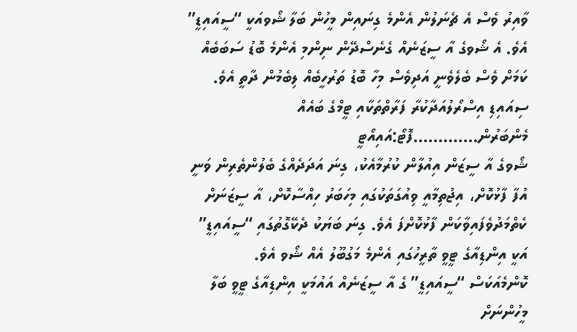ވާއިރު ވެސް އެ ޗެނަލުން އެންމެ ގިނައިން މީހުން ބަލާ ޝޯވއަކީ “ސީއައިޑީ” އެވެ. އެ ޝޯވގެ އާ ސީޒަނެއް ގެނެސްދޭން ނިންމި އެންމެ ބޮޑު ސަބަބެއް ކަމަށް ވެސް ބެލެވެނީ އަދިވެސް މިހާ ބޮޑު ތަރުހީބެއް ލިބެމުން ދާތީ އެވެ.
ސިއައިޑި އިސްރޯލުއަދާކުރާ ފަރާތްތަކާއި ޓީމްގެ ބައެއް މެންބަރުން………….ފޮޓޯ:އައިއޯޓީ
ޝޯވގެ އާ ސީޒަން އިއުލާން ކުރުމާއެކު، ގިނަ އަދަދެއްގެ ބެލުންތެރިން ވަނީ އުފާ ފާޅުކޮށް، އިޖުތިމާއީ ވިއުގަތަކުގައި މިހަބަރު ހިއްސާކޮށް، އާ ސީޒަނަށް ކެތްމަދުވެފައިވާކަން ފާޅުކޮށްފަ އެވެ. ގިނަ ބަޔަކު ދެކޭގޮތުގައި “ސީއައިޑީ” އަކީ އިންޑިއާގެ ޓީވީ ތާރީހުގައި އެންމެ މަގުބޫލު އެއް ޝޯވ އެވެ.
ކޮންމެއަކަސް “ސީއައިޑީ” ގެ އާ ސީޒަނެއް އައުމަކީ އިންޑިއާގެ ޓީވީ ބަލާ މީހުންނަށް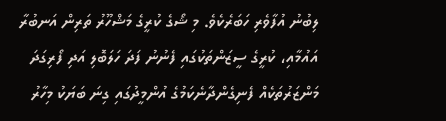ލިބުނު އުފާވެރި ހަބަރެކެވެ. މި ޝޯގެ ކުރީގެ މަޝްހޫރު ތަރިން އަނބުރާ އައުމާއި، ކުރީގެ ސީޒަންތަކުގައި ފެނުނު ފަދަ ހަލަބޮލި އަދި ފޯރިގަދަ މަންޒަރުތަކެއް ފެނިގެންދާނެކަމުގެ އުންމީދުގައި ގިނަ ބަޔަކު މިހާރު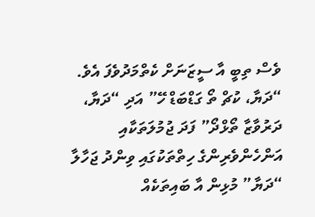ވެސް ތިބީ އާ ސީޒަނަށް ކެތްމަދުވެފަ އެވެ. “ދަޔާ، ކުޗް ތޯ ގަޑްބަޑް ހޭ” އަދި “ދަޔާ، ދަރުވާޒާ ތޯޅްދޯ” ފަދަ ޖުމުލަތަކާއި އަންހެންވެރިންގެ ހިތްތަކުގައި ވިންދު ޖަހާލާ “ދަޔާ” މުޅިން އާ ބައިތަކެއް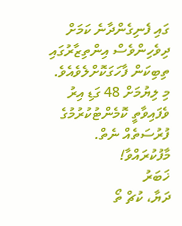ގައި ފެނިގެންދާނެ ކަމަށް ދިވެހިންވެސް އިންތިޒާރުގައި ތިބިކަން ފާހަގަކޮށްލެވެއެވެ.
މި ލިޔުމަށް 48 ގަޑި އިރު ވެފައިވާތީ ކޮމެންޓުކުރުމުގެ ފުރުސަތެއް ނެތް. މާފުކުރައްވާ!
ޚަބަރު
ދަޔާ، ކުޗް ތޯ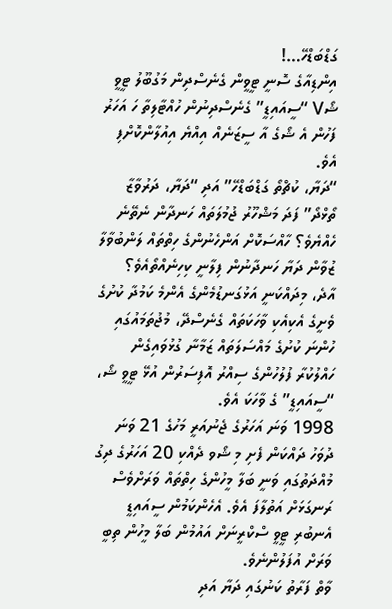ގަޑްބަޑްހޭ…!
އިންޑިއާގެ ސޮނީ ޓީވީން ގެނެސްދިން މަގުބޫލު ޓީވީ ޝޯV “ސީއައިޑީ” ގެނެސްދިނުން ހުއްޓާލިތާ ހަ އަހަރު ފަހުން އެ ޝޯގެ އާ ސީޒަނެއް އިއްޔެ އިއުލާންކޮށްފި އެވެ.
“ދަޔާ، ކުޗްތޯ ގަޑްބަޑްހޭ” އަދި “ދަޔާ، ދަރުވާޒާ ތޯޅްދޯ” ފަދަ މަޝްހޫރު ޖުމުލަތައް ހަނދާން ނެތޭނެ ހެއްޔެވެ؟ ހާއްސަކޮށް އަންހެނުންގެ ހިތްތައް ލަންބުވާލާ ޒުވާން ދަޔާ ހަނދާނުން ފިލާނީ ކިހިނެއްތޯއެވެ؟
އާދެ، މިދައްކަނީ އަޅުގަނޑުމެންގެ އެންމެ ކަމުދާ ކުށުގެ ވެށީގެ އެކިއެކި ވާހަކަތައް ގެނެސްދޭ، މުޖުތަމައުގައި ހުންނަ ކުށުގެ މައްސަލަތައް ޒަމާނާ ގުޅުވައިގެން ހައްލުކުރާ ފުލުހުންގެ ސިއްރު އޮފިސަރުން އުޅޭ ޓީވީ ޝޯ، “ސީއައިޑީ” ގެ ވާހަކަ އެވެ.
1998 ވަނަ އަހަރުގެ ޖެނުއަރީ މަހުގެ 21 ވަނަ ދުވަހު ދައްކަން ފެށި މި ޝޯވ ދެއްކި 20 އަހަރުގެ ދިގު މުއްދަތުގައި ވަނީ ބަލާ މީހުންގެ ހިތްތައް ވަރަށްވެސް ރަނގަޅަށް އަތުލާފަ އެވެ. އެހެންކަމުން ސީއައިޑީ އެނބުރި ޓީވީ ސްކްރީނަށް އައުމުން ބަލާ މީހުން ތިބީ ވަރަށް އުފަލުންނެވެ.
ވާތް ފަރާތު ކަނުގައި ދަޔާ އަދި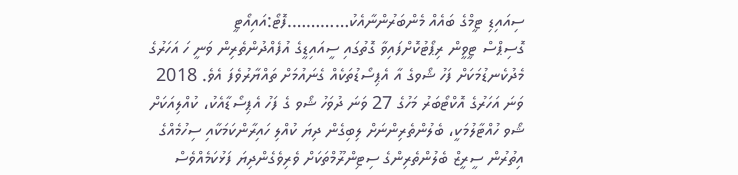ސިއައިޑި ޓީމްގެ ބައެއް މެންބަރުންނާއެކު………….ފޮޓޯ:އައިއޯޓީ
ގޮސިޕްސް ޓީވީން ރިޕޯޓުކޮށްފައިވާ ގޮތުގައި ސީއައިޑީގެ އުފެއްދުންތެރިން ވަނީ ހަ އަހަރުގެ މެދުކެނޑުމަކަށް ފަހު ޝޯވގެ އާ އެޕިސޯޑުތަކެއް ގެނައުމަށް ތައްޔާރުވެފަ އެވެ. 2018 ވަނަ އަހަރުގެ އޮކްޓޯބަރު މަހުގެ 27 ވަނަ ދުވަހު ޝޯވ ގެ ފަހު އެޕިސޯޑާއެކު، ކުއްލިއަކަށް ޝޯވ ހުއްޓާލުމަކީ، ބެލުންތެރިންނަށް ލިބިގެން ދިޔަ ކުއްލި ހައިރާންކަމަކާއި ސިހުމެއްގެ އިތުރުން ސީރީޒް ބެލުންތެރިންގެ ސިޓިންރޫމްތަކަށް ވެރިވެގެންދިޔަ ފަޅުކަމެއްވެސް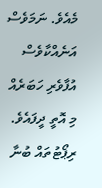މެއެވެ. ނަމަވެސް އަނެއްކާވެސް އުފާވެރި ހަބަރެއް މި އޮތީ ދީފައެވެ. ރިޕޯޓުތައް ބުނާ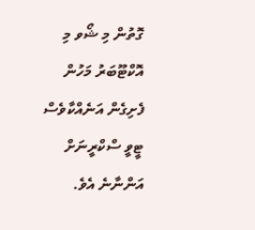ގޮތުން މި ޝޯވ މި އޮކްޓޫބަރު މަހުން ފެށިގެން އަނެއްކާވެސް  ޓީވީ ސްކްރީނަށް އަންނާނެ އެވެ.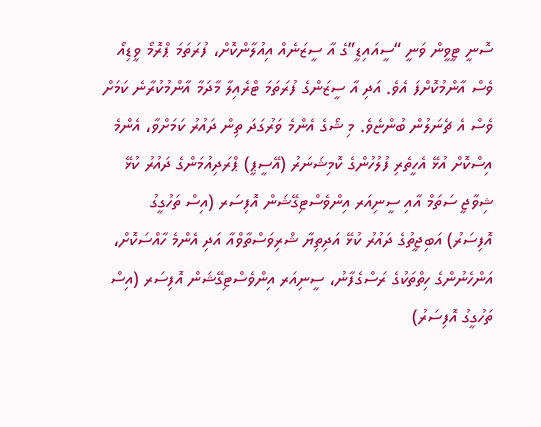ސޮނީ ޓީވީން ވަނީ “ސީއައިޑީ”ގެ އާ ސީޒަނެއް އިއުލާންކޮށް، ފުރަތަމަ ޕްރޮމޯ ވީޑިއޯ ވެސް އާންމުކޮށްފަ އެވެ. އަދި އާ ސީޒަންގެ ފުރަތަމަ ޓްރެއިލާ މާދަމާ އާންމުކުރާނެ ކަމަށް ވެސް އެ ޗެނަލުން ބުންޏެވެ. މި ޝޯގެ އެންމެ ވަރުގަދަ ތިން ދައުރު ކަމަށްވާ، އެންމެ އިސްކޮށް އުޅޭ އެހީތެރި ފުލުހުންގެ ކޮމިޝަނަރު (އޭސީޕީ) ޕްރަދިއުމަންގެ ދައުރު ކުޅޭ ޝިވާޖީ ސަތަމް އާއި ސީނިއަރ އިންވެސްޓިގޭޝަން އޮފިސަރ (އިސް ތަހުގީގު އޮފިސަރު) އަބިޖީތުގެ ދައުރު ކުޅޭ އަދިތިޔާ ޝްރިވަސްތާވްއާ އަދި އެންމެ ހާއްސަކޮށް، އަންހެނުންގެ ހިތްތަކުގެ ރަސްގެފާނު، ސީނިއަރ އިންވެސްޓިގޭޝަން އޮފިސަރ (އިސް ތަހުގީގު އޮފިސަރު)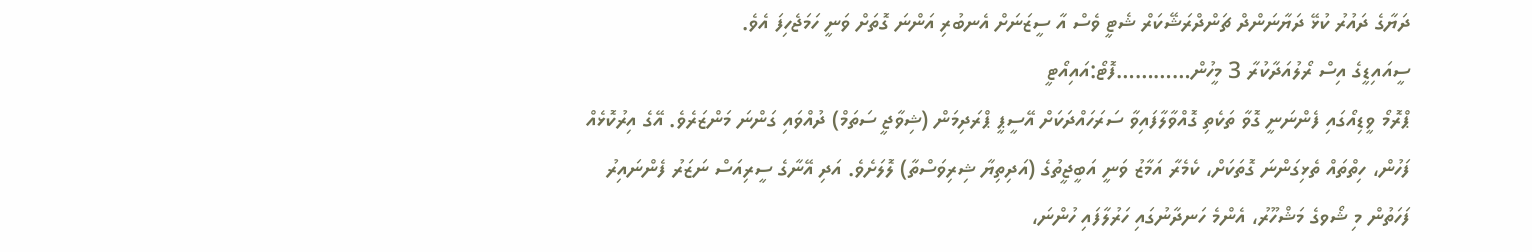ދަޔާގެ ދައުރު ކުޅޭ ދަޔާނަންދް ޗަންދްރަޝޭކަރް ޝެޓީ ވެސް އާ ސީޒަނަށް އެނބުރި އަންނަ ގޮތަށް ވަނީ ހަމަޖެހިފަ އެވެ.
ސީއައިޑީގެ އިސް ރޯލުއަދާކުރާ 3 މީހުން…………ފޮޓޯ:އައިއޯޓީ
ޕްރޮމޯ ވީޑިއޯގައި ފެންނަނީ ގޮވާ ތަކެތި ގޮއްވާލާފައިވާ ސަރަހައްދަކަށް އޭސީޕީ ޕްރަދިމަން (ޝިވާޖީ ސަތަމް) ދުއްވައި ގަންނަ މަންޒަރެވެ. އޭގެ އިރުކޮޅެއް ފަހުން، ހިތްތައް ތެޅިގަންނަ ގޮތަކަށް، ކެމެރާ އަމާޒު ވަނީ އަބީޖީތުގެ (އަދިތިޔާ ޝިރިވަސްތާ) ލޮލަށެވެ. އަދި އޭނާގެ ސީރިއަސް ނަޒަރު ފެންނައިރު ފަހަތުން މި ޝޯވގެ މަޝްހޫރު، އެންމެ ހަނދާނުގައި ހަރުލާފައި ހުންނަ،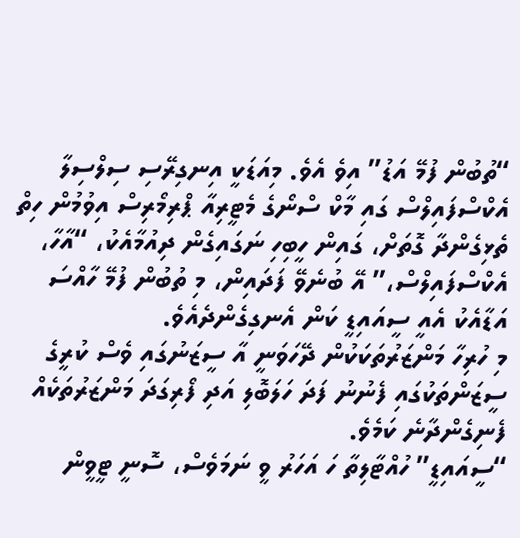“ތުބުން ފުމޭ އަޑު” އިވެ އެވެ. މިއަޑަކީ އިނގިރޭސި ސިލްސިލާ އެކްސްފައިލްސް ގައި މާކް ސްނޯގެ މެޓީރިއާ ޕްރިމޯރިސް އިވުމުން ހިތް ތެޅިގެންދާ ގޮތަށް، ގައިން ހީބިހި ނަގައިގެން ދިއުމާއެކު، “އާހާ، އެކްސްފައިލްސް،” އޭ ބުނެވޭ ފަދައިން، މި ތުބުން ފުމޭ ހާއްސަ އަޑާއެކު އެއީ ސީއައިޑީ ކަން އެނގިގެންދެއެވެ.
މި ހުރިހާ މަންޒަރުތަކަކުން ދޭހަވަނީ އާ ސީޒަނުގައި ވެސް ކުރީގެ ސީޒަންތަކުގައި ފެނުނު ފަދަ ހަލަބޮލި އަދި ފޯރިގަދަ މަންޒަރުތަކެއް ފެނިގެންދާނެ ކަމެވެ.
“ސީއައިޑީ” ހުއްޓާލިތާ ހަ އަހަރު ވީ ނަމަވެސް، ސޮނީ ޓީވީން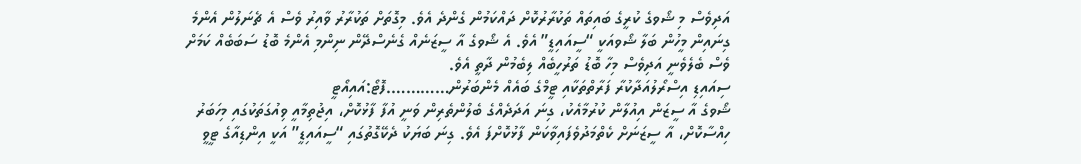އަދިވެސް މި ޝޯވގެ ކުރީގެ ބައިތައް ތަކުރާރުކޮށް ދައްކަމުން ގެންދެ އެވެ. މިގޮތަށް ތަކުރާރު ވާއިރު ވެސް އެ ޗެނަލުން އެންމެ ގިނައިން މީހުން ބަލާ ޝޯވއަކީ “ސީއައިޑީ” އެވެ. އެ ޝޯވގެ އާ ސީޒަނެއް ގެނެސްދޭން ނިންމި އެންމެ ބޮޑު ސަބަބެއް ކަމަށް ވެސް ބެލެވެނީ އަދިވެސް މިހާ ބޮޑު ތަރުހީބެއް ލިބެމުން ދާތީ އެވެ.
ސިއައިޑި އިސްރޯލުއަދާކުރާ ފަރާތްތަކާއި ޓީމްގެ ބައެއް މެންބަރުން………….ފޮޓޯ:އައިއޯޓީ
ޝޯވގެ އާ ސީޒަން އިއުލާން ކުރުމާއެކު، ގިނަ އަދަދެއްގެ ބެލުންތެރިން ވަނީ އުފާ ފާޅުކޮށް، އިޖުތިމާއީ ވިއުގަތަކުގައި މިހަބަރު ހިއްސާކޮށް، އާ ސީޒަނަށް ކެތްމަދުވެފައިވާކަން ފާޅުކޮށްފަ އެވެ. ގިނަ ބަޔަކު ދެކޭގޮތުގައި “ސީއައިޑީ” އަކީ އިންޑިއާގެ ޓީވީ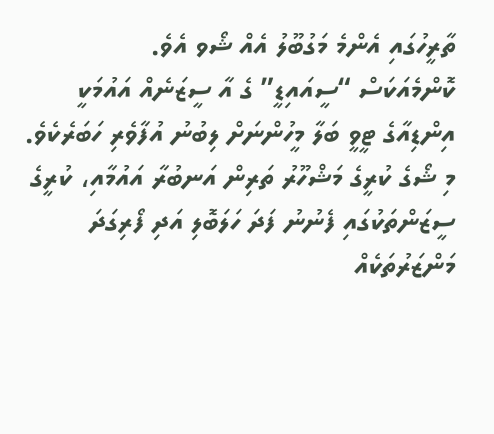ތާރީހުގައި އެންމެ މަގުބޫލު އެއް ޝޯވ އެވެ.
ކޮންމެއަކަސް “ސީއައިޑީ” ގެ އާ ސީޒަނެއް އައުމަކީ އިންޑިއާގެ ޓީވީ ބަލާ މީހުންނަށް ލިބުނު އުފާވެރި ހަބަރެކެވެ. މި ޝޯގެ ކުރީގެ މަޝްހޫރު ތަރިން އަނބުރާ އައުމާއި، ކުރީގެ ސީޒަންތަކުގައި ފެނުނު ފަދަ ހަލަބޮލި އަދި ފޯރިގަދަ މަންޒަރުތަކެއް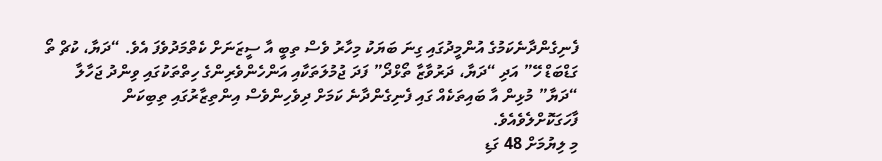ފެނިގެންދާނެކަމުގެ އުންމީދުގައި ގިނަ ބަޔަކު މިހާރު ވެސް ތިބީ އާ ސީޒަނަށް ކެތްމަދުވެފަ އެވެ. “ދަޔާ، ކުޗް ތޯ ގަޑްބަޑް ހޭ” އަދި “ދަޔާ، ދަރުވާޒާ ތޯޅްދޯ” ފަދަ ޖުމުލަތަކާއި އަންހެންވެރިންގެ ހިތްތަކުގައި ވިންދު ޖަހާލާ “ދަޔާ” މުޅިން އާ ބައިތަކެއް ގައި ފެނިގެންދާނެ ކަމަށް ދިވެހިންވެސް އިންތިޒާރުގައި ތިބިކަން ފާހަގަކޮށްލެވެއެވެ.
މި ލިޔުމަށް 48 ގަޑި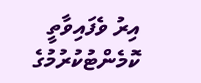އިރު ވެފައިވާތީ ކޮމެންޓުކުރުމުގެ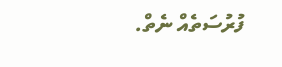ފުރުސަތެއް ނެތް.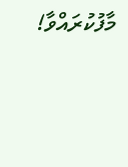މާފުކުރައްވާ!